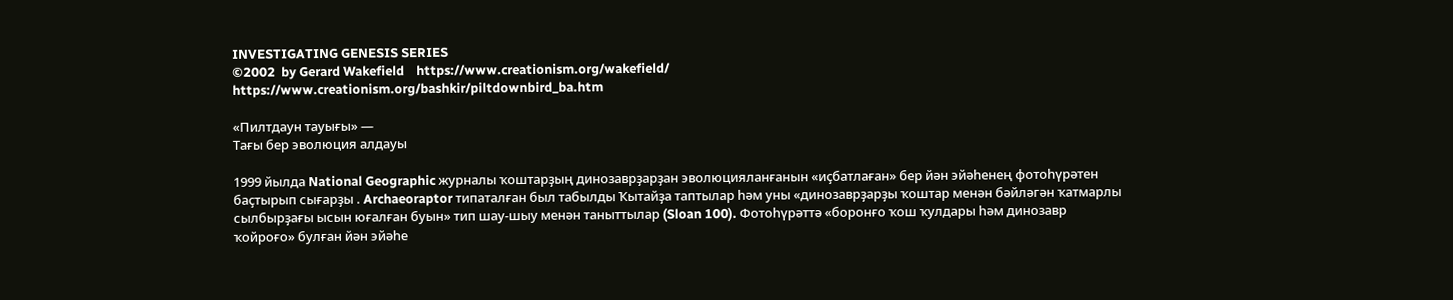INVESTIGATING GENESIS SERIES
©2002  by Gerard Wakefield    https://www.creationism.org/wakefield/
https://www.creationism.org/bashkir/piltdownbird_ba.htm

«Пилтдаун тауығы» —
Тағы бер эволюция алдауы

1999 йылда National Geographic журналы ҡоштарҙың динозаврҙарҙан эволюцияланғанын «иҫбатлаған» бер йән эйәһенең фотоһүрәтен баҫтырып сығарҙы . Archaeoraptor типаталған был табылды Ҡытайҙа таптылар һәм уны «динозаврҙарҙы ҡоштар менән бәйләгән ҡатмарлы сылбырҙағы ысын юғалған буын» тип шау-шыу менән таныттылар (Sloan 100). Фотоһүрәттә «боронғо ҡош ҡулдары һәм динозавр ҡойроғо» булған йән эйәһе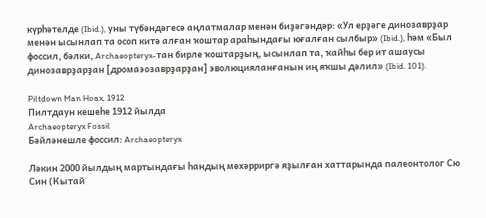күрһәтелде (Ibid.), уны түбәндәгесә аңлатмалар менән биҙәгәндәр: «Ул ерҙәге динозаврҙар менән ысынлап та осоп китә алған ҡоштар араһындағы юғалған сылбыр» (Ibid.), һәм «Был фоссил, бәлки, Archaeopteryx-тан бирле ҡоштарҙың, ысынлап та, ҡайһы бер ит ашаусы динозаврҙарҙан [дромаэозаврҙарҙан] эволюцияланғанын иң яҡшы дәлил» (Ibid. 101).

Piltdown Man Hoax, 1912
Пилтдаун кешеһе 1912 йылда
Archaeopteryx Fossil
Бәйләнешле фоссил: Archaeopteryx

Ләкин 2000 йылдың мартындағы һандың мөхәрриргә яҙылған хаттарында палеонтолог Сю Син (Кытай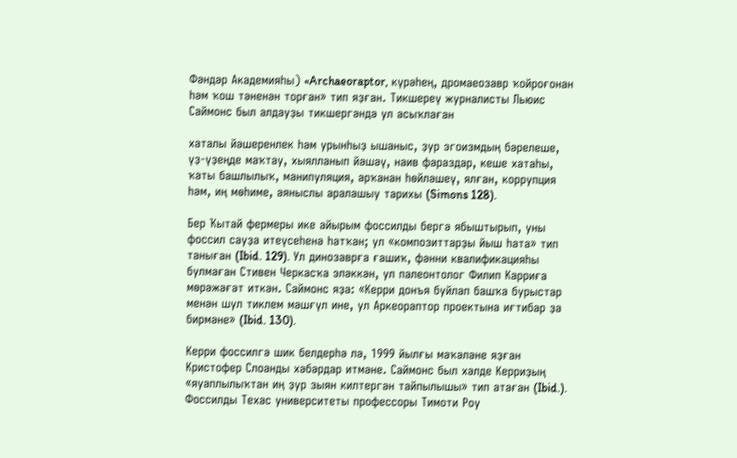Фәндәр Академияһы) «Archaeoraptor, күрәһең, дромаеозавр ҡойроғонан һәм ҡош тәненән торған» тип яҙған. Тикшереү журналисты Льюис Саймонс был алдауҙы тикшергәндә ул асыҡлаған

хаталы йәшеренлек һәм урынһыҙ ышаныс, ҙур эгоизмдың бәрелеше, үҙ-үҙеңде маҡтау, хыялланып йәшәү, наив фараздар, кеше хатаһы, ҡаты башлылыҡ, манипуляция, арҡанан һөйләшеү, ялған, коррупция һәм, иң мөһиме, аяныслы аралашыу тарихы (Simons 128).

Бер Ҡытай фермеры ике айырым фоссилды бергә ябыштырып, уны фоссил сауҙа итеүсеһенә һатҡан; ул «композиттарҙы йыш һата» тип таныған (Ibid. 129). Ул динозаврға ғашиҡ, фәнни квалификацияһы булмаған Стивен Черкасҡа эләккән, ул палеонтолог Филип Карриға мөрәжәғәт иткән. Саймонс яҙа: «Керри донъя буйлап башҡа бурыстар менән шул тиклем мәшғүл ине, ул Аркеораптор проектына иғтибар ҙа бирмәне» (Ibid. 130).

Керри фоссилгә шик белдерһә лә, 1999 йылғы мәҡәләне яҙған Кристофер Слоанды хәбәрдар итмәне. Саймонс был хәлде Керриҙың «яуаплылыҡтан иң ҙур зыян килтергән тайпылышы» тип атаған (Ibid.). Фоссилды Техас университеты профессоры Тимоти Роу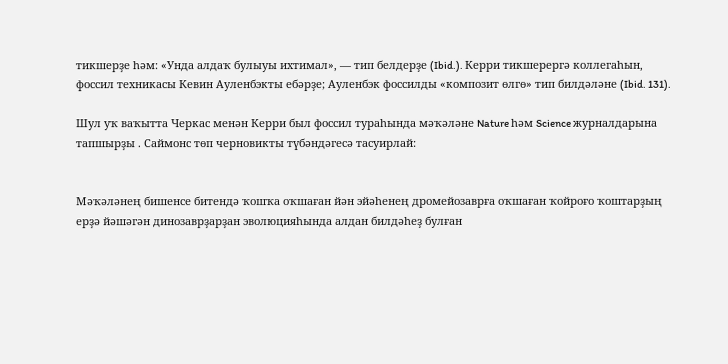тикшерҙе һәм: «Унда алдаҡ булыуы ихтимал», — тип белдерҙе (Ibid.). Керри тикшерергә коллегаһын, фоссил техникасы Кевин Ауленбэкты ебәрҙе; Ауленбэк фоссилды «композит өлгө» тип билдәләне (Ibid. 131).

Шул уҡ ваҡытта Черкас менән Керри был фоссил тураһында мәҡәләне Nature һәм Science журналдарына тапшырҙы . Саймонс төп черновикты түбәндәгесә тасуирлай:


Мәҡәләнең бишенсе битендә ҡошҡа оҡшаған йән эйәһенең дромейозаврға оҡшаған ҡойроғо ҡоштарҙың ерҙә йәшәгән динозаврҙарҙан эволюцияһында алдан билдәһеҙ булған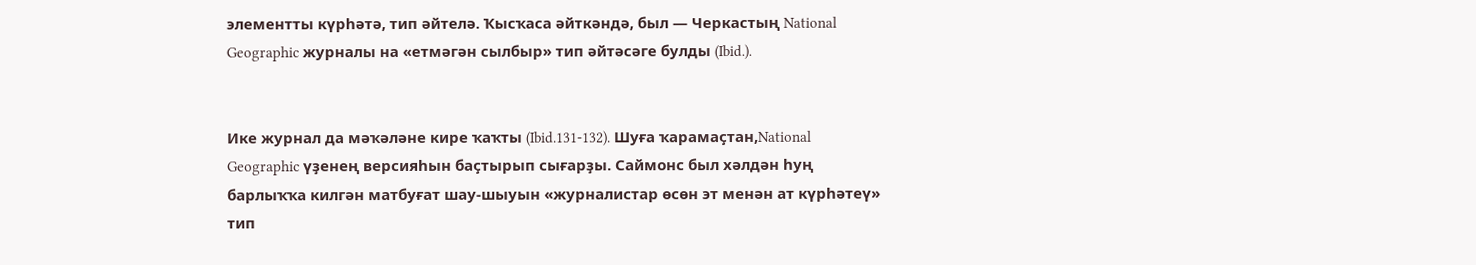элементты күрһәтә, тип әйтелә. Ҡысҡаса әйткәндә, был — Черкастың National Geographic журналы на «етмәгән сылбыр» тип әйтәсәге булды (Ibid.).


Ике журнал да мәҡәләне кире ҡаҡты (Ibid.131-132). Шуға ҡарамаҫтан,National Geographic үҙенең версияһын баҫтырып сығарҙы. Саймонс был хәлдән һуң барлыҡҡа килгән матбуғат шау-шыуын «журналистар өсөн эт менән ат күрһәтеү» тип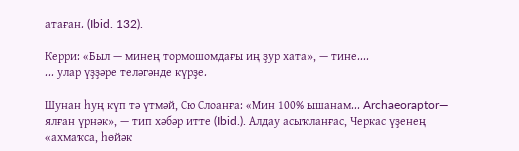атаған. (Ibid. 132).

Керри: «Был — минең тормошомдағы иң ҙур хата», — тине....
... улар үҙҙәре теләгәнде күрҙе.

Шунан һуң күп тә үтмәй, Сю Слоанға: «Мин 100% ышанам... Archaeoraptor— ялған үрнәк», — тип хәбәр итте (Ibid.). Алдау асыҡланғас, Черкас үҙенең «ахмаҡса, һөйәк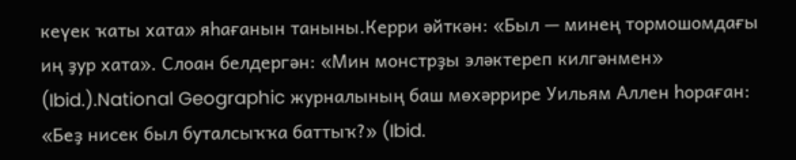кеүек ҡаты хата» яһағанын таныны.Керри әйткән: «Был — минең тормошомдағы иң ҙур хата». Слоан белдергән: «Мин монстрҙы эләктереп килгәнмен» (Ibid.).National Geographic журналының баш мөхәррире Уильям Аллен һораған: «Беҙ нисек был буталсыҡҡа баттыҡ?» (Ibid.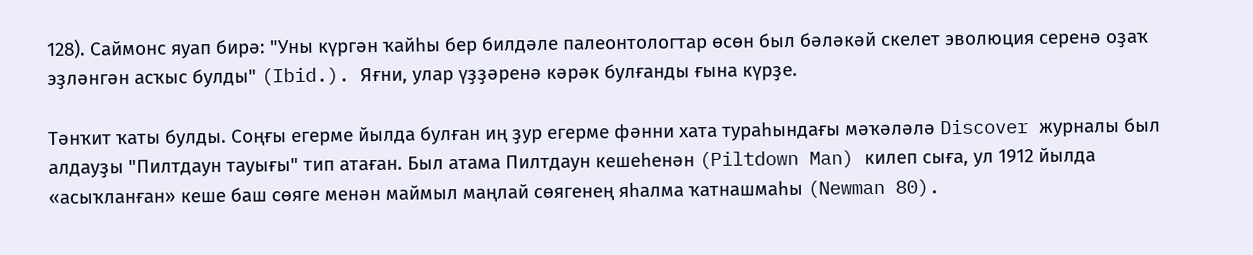128). Саймонс яуап бирә: "Уны күргән ҡайһы бер билдәле палеонтологтар өсөн был бәләкәй скелет эволюция серенә оҙаҡ эҙләнгән асҡыс булды" (Ibid.). Яғни, улар үҙҙәренә кәрәк булғанды ғына күрҙе.

Тәнҡит ҡаты булды. Соңғы егерме йылда булған иң ҙур егерме фәнни хата тураһындағы мәҡәләлә Discover журналы был алдауҙы "Пилтдаун тауығы" тип атаған. Был атама Пилтдаун кешеһенән (Piltdown Man) килеп сыға, ул 1912 йылда «асыҡланған» кеше баш сөяге менән маймыл маңлай сөягенең яһалма ҡатнашмаһы (Newman 80).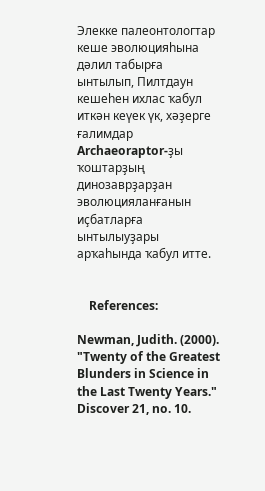Элекке палеонтологтар кеше эволюцияһына дәлил табырға ынтылып, Пилтдаун кешеһен ихлас ҡабул иткән кеүек үк, хәҙерге ғалимдар Archaeoraptor-ҙы ҡоштарҙың динозаврҙарҙан эволюцияланғанын иҫбатларға ынтылыуҙары арҡаһында ҡабул итте.


    References:

Newman, Judith. (2000). "Twenty of the Greatest Blunders in Science in the Last Twenty Years." Discover 21, no. 10.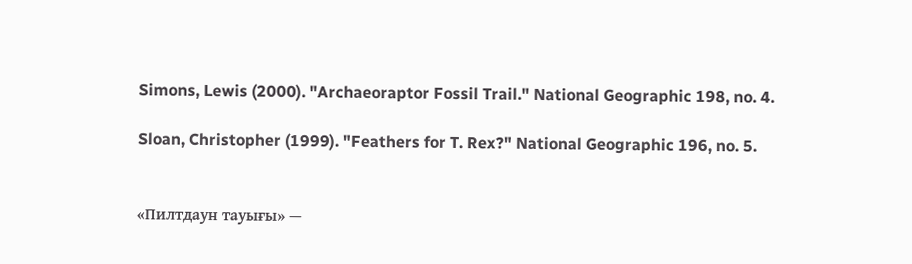Simons, Lewis (2000). "Archaeoraptor Fossil Trail." National Geographic 198, no. 4.

Sloan, Christopher (1999). "Feathers for T. Rex?" National Geographic 196, no. 5.


«Пилтдаун тауығы» —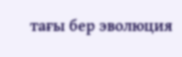тағы бер эволюция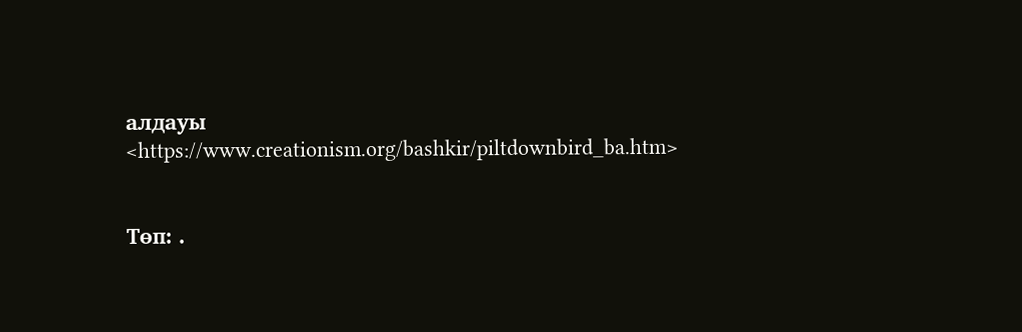алдауы
<https://www.creationism.org/bashkir/piltdownbird_ba.htm>


Төп: .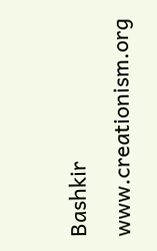Bashkir
www.creationism.org